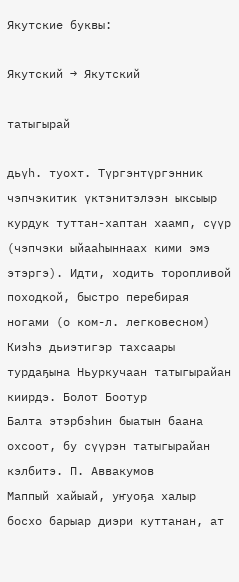Якутские буквы:

Якутский → Якутский

татыгырай

дьүһ. туохт. Түргэнтүргэнник чэпчэкитик үктэнитэлээн ыксыыр курдук туттан-хаптан хаамп, сүүр (чэпчэки ыйааһыннаах кими эмэ этэргэ). Идти, ходить торопливой походкой, быстро перебирая ногами (о ком-л. легковесном)
Киэһэ дьиэтигэр тахсаары турдаҕына Ньуркучаан татыгырайан киирдэ. Болот Боотур
Балта этэрбэһин быатын баана охсоот, бу сүүрэн татыгырайан кэлбитэ. П. Аввакумов
Маппый хайыай, уҥуоҕа халыр босхо барыар диэри куттанан, ат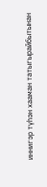иннигэр түһэн хааман татыгырайбытынан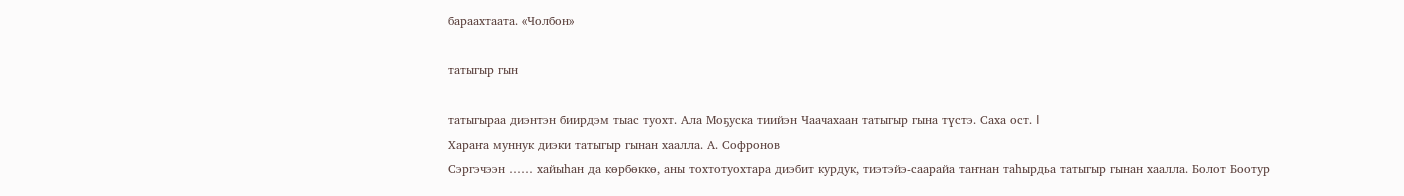бараахтаата. «Чолбон»

татыгыр гын

татыгыраа диэнтэн биирдэм тыас туохт. Ала Моҕуска тиийэн Чаачахаан татыгыр гына түстэ. Саха ост. I
Хараҥа муннук диэки татыгыр гынан хаалла. А. Софронов
Сэргэчээн …… хайыһан да көрбөккө, аны тохтотуохтара диэбит курдук, тиэтэйэ-саарайа таҥнан таһырдьа татыгыр гынан хаалла. Болот Боотур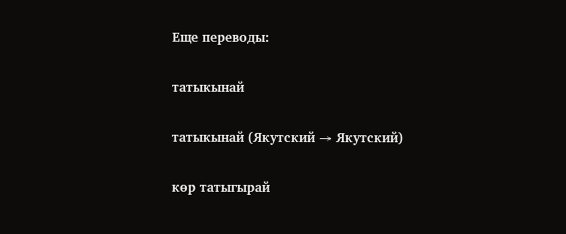Еще переводы:

татыкынай

татыкынай (Якутский → Якутский)

көр татыгырай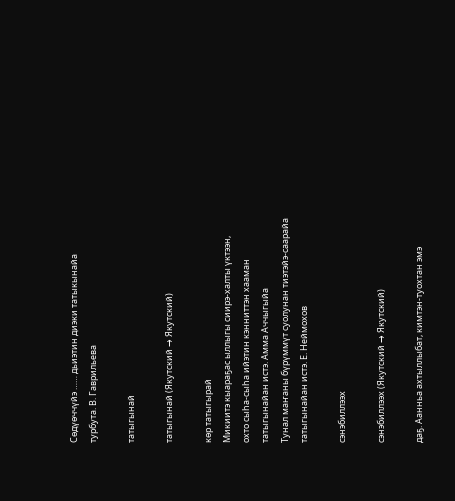Сөдүөччүйэ …… дьиэтин диэки татыкынайа турбута. В. Гаврильева

татыгынай

татыгынай (Якутский → Якутский)

көр татыгырай
Микиитэ кыараҕас ыллыгы сиирэ-халты үктээн, охто сыһа-сыһа ийэтин кэнниттэн хааман татыгынайан истэ. Амма Аччыгыйа
Тунал маҥаны бүрүммүт суолунан тиэтэйэ-саарайа татыгынайан истэ. Е. Неймохов

сэнэбиллээх

сэнэбиллээх (Якутский → Якутский)

даҕ. Аанньа ахтыллыбат, кимтэн-туохтан эмэ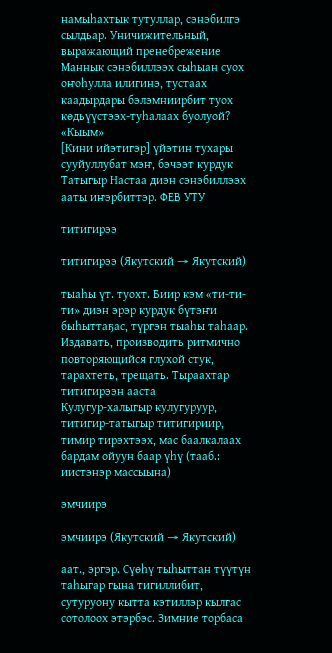намыһахтык тутуллар, сэнэбилгэ сылдьар. Уничижительный, выражающий пренебрежение
Маннык сэнэбиллээх сыһыан суох оҥоһулла илигинэ, тустаах каадырдары бэлэмниирбит туох көдьүүстээх-туһалаах буолуой? «Кыым»
[Кини ийэтигэр] үйэтин тухары сууйуллубат мэҥ, бэчээт курдук Татыгыр Настаа диэн сэнэбиллээх ааты иҥэрбиттэр. ФЕВ УТУ

титигирээ

титигирээ (Якутский → Якутский)

тыаһы үт. туохт. Биир кэм «ти-ти-ти» диэн эрэр курдук бүтэҥи быһыттаҕас, түргэн тыаһы таһаар. Издавать, производить ритмично повторяющийся глухой стук, тарахтеть, трещать. Тыраахтар титигирээн ааста
Кулугур-халыгыр кулугуруур, титигир-татыгыр титигириир, тимир тирэхтээх, мас баалкалаах бардам ойуун баар үһү (тааб.: иистэнэр массыына)

эмчиирэ

эмчиирэ (Якутский → Якутский)

аат., эргэр. Сүөһү тыһыттан түүтүн таһыгар гына тигиллибит, сутуруону кытта кэтиллэр кылгас сотолоох этэрбэс. Зимние торбаса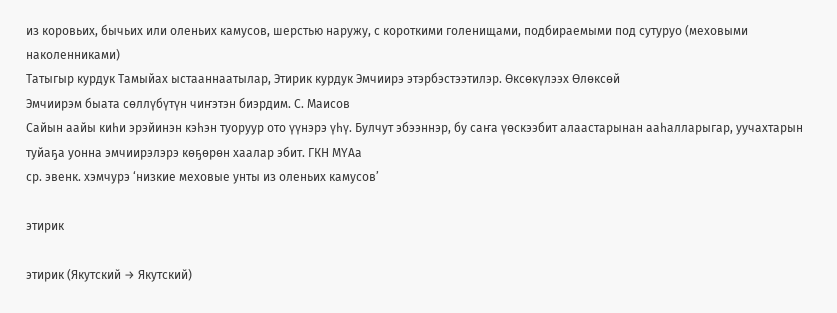из коровьих, бычьих или оленьих камусов, шерстью наружу, с короткими голенищами, подбираемыми под сутуруо (меховыми наколенниками)
Татыгыр курдук Тамыйах ыстааннаатылар, Этирик курдук Эмчиирэ этэрбэстээтилэр. Өксөкүлээх Өлөксөй
Эмчиирэм быата сөллүбүтүн чиҥэтэн биэрдим. С. Маисов
Сайын аайы киһи эрэйинэн кэһэн туоруур ото үүнэрэ үһү. Булчут эбээннэр, бу саҥа үөскээбит алаастарынан ааһалларыгар, уучахтарын туйаҕа уонна эмчиирэлэрэ көҕөрөн хаалар эбит. ГКН МҮАа
ср. эвенк. хэмчурэ ‘низкие меховые унты из оленьих камусов’

этирик

этирик (Якутский → Якутский)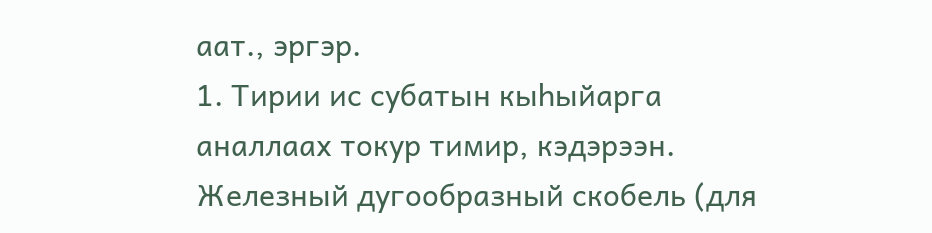аат., эргэр.
1. Тирии ис субатын кыһыйарга аналлаах токур тимир, кэдэрээн. Железный дугообразный скобель (для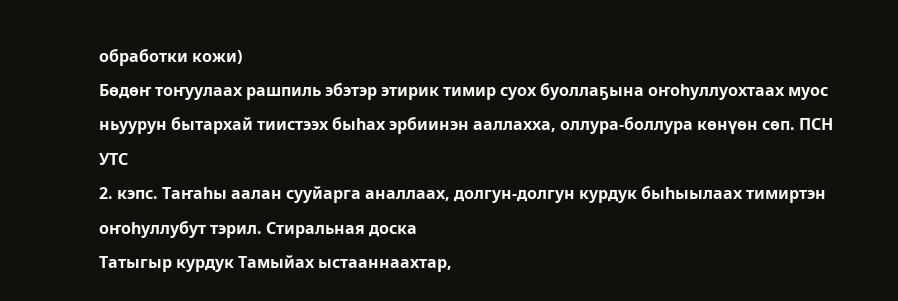обработки кожи)
Бөдөҥ тоҥуулаах рашпиль эбэтэр этирик тимир суох буоллаҕына оҥоһуллуохтаах муос ньуурун бытархай тиистээх быһах эрбиинэн ааллахха, оллура-боллура көнүөн сөп. ПСН УТС
2. кэпс. Таҥаһы аалан сууйарга аналлаах, долгун-долгун курдук быһыылаах тимиртэн оҥоһуллубут тэрил. Стиральная доска
Татыгыр курдук Тамыйах ыстааннаахтар,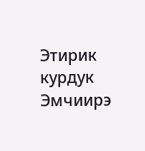Этирик курдук Эмчиирэ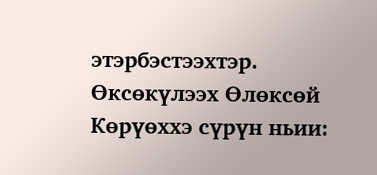этэрбэстээхтэр. Өксөкүлээх Өлөксөй
Көрүөххэ сүрүн ньии: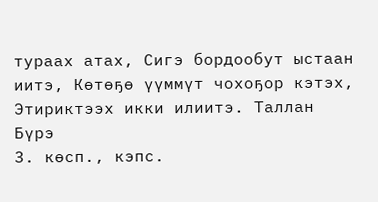тураах атах, Сигэ бордообут ыстаан иитэ, Көтөҕө үүммүт чохоҕор кэтэх, Этириктээх икки илиитэ. Таллан Бүрэ
3. көсп., кэпс.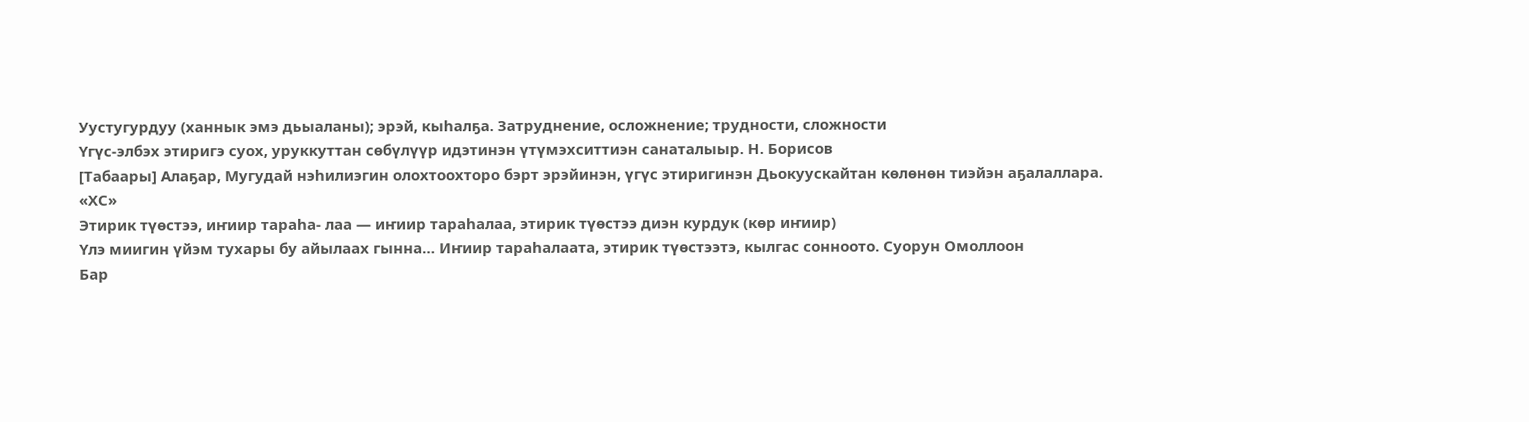Уустугурдуу (ханнык эмэ дьыаланы); эрэй, кыһалҕа. Затруднение, осложнение; трудности, сложности
Үгүс-элбэх этиригэ суох, уруккуттан сөбүлүүр идэтинэн үтүмэхситтиэн санаталыыр. Н. Борисов
[Табаары] Алаҕар, Мугудай нэһилиэгин олохтоохторо бэрт эрэйинэн, үгүс этиригинэн Дьокуускайтан көлөнөн тиэйэн аҕалаллара. «ХС»
Этирик түөстээ, иҥиир тараһа- лаа — иҥиир тараһалаа, этирик түөстээ диэн курдук (көр иҥиир)
Үлэ миигин үйэм тухары бу айылаах гынна… Иҥиир тараһалаата, этирик түөстээтэ, кылгас сонноото. Суорун Омоллоон
Бар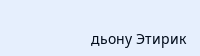дьону Этирик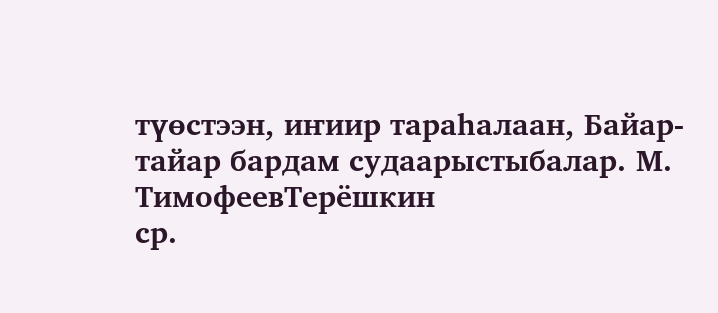түөстээн, иҥиир тараһалаан, Байар-тайар бардам судаарыстыбалар. М. ТимофеевТерёшкин
ср.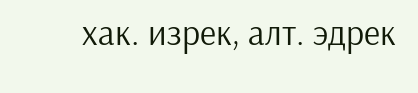хак. изрек, алт. эдрек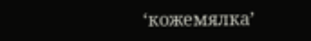‘кожемялка’